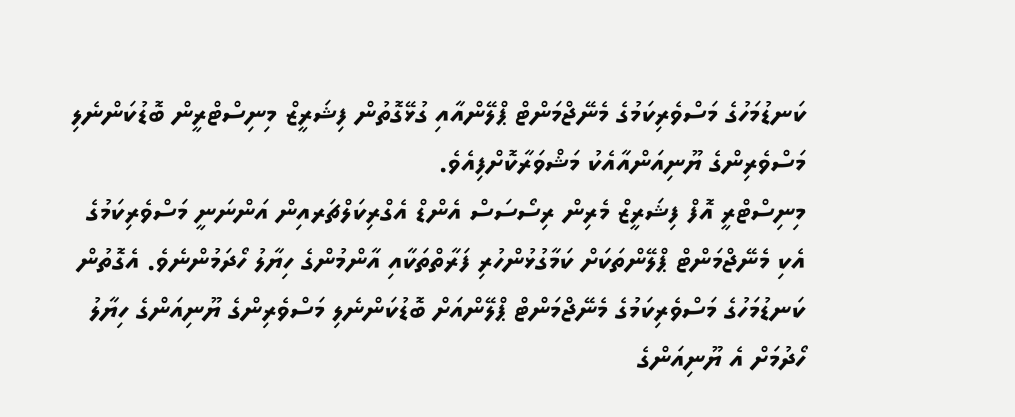ކަނޑުމަހުގެ މަސްވެރިކަމުގެ މެނޭޖްމަންޓް ޕްލޭންއާއި ގުޅޭގޮތުން ފިޝަރީޒް މިނިސްޓްރީން ބޮޑުކަންނެލި މަސްވެރިންގެ ޔޫނިއަންއާއެކު މަޝްވަރާކޮށްފިއެވެ.
މިނިސްޓްރީ އޮފް ފިޝަރީޒް މެރިން ރިސޯސަސް އެންޑް އެގްރިކަލްޗަރއިން އަންނަނީ މަސްވެރިކަމުގެ އެކި މެނޭޖްމަންޓް ޕްލޭންތަކަށް ކަމާގުޅުންހުރި ފަރާތްތަކާއި އާންމުންގެ ހިޔާލު ހޯދަމުންނެވެ. އެގޮތުން ކަނޑުމަހުގެ މަސްވެރިކަމުގެ މެނޭޖްމަންޓް ޕްލޭންއަށް ބޮޑުކަންނެލި މަސްވެރިންގެ ޔޫނިއަންގެ ހިޔާލު ހޯދުމަށް އެ ޔޫނިއަންގެ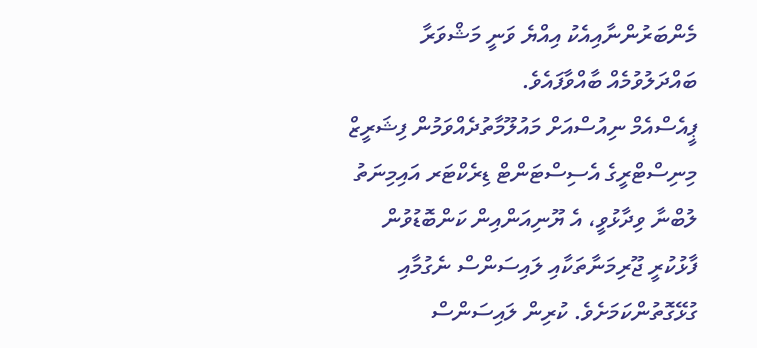މެންބަރުންނާއިއެކު އިއްޔެ ވަނީ މަޝްވަރާ ބައްދަލުވުމެއް ބާއްވާފައެވެ.
ޕީއެސްއެމް ނިއުސްއަށް މައުލޫމާތުދެއްވަމުން ފިޝަރީޒް މިނިސްޓްރީގެ އެސިސްޓަންޓް ޑިރެކްޓަރ އައިމިނަތު ލުބްނާ ވިދާޅުވީ، އެ ޔޫނިއަންއިން ކަންބޮޑުވުން ފާޅުކުރީ ޖޫރިމަނާތަކާއި ލައިސަންސް ނެގުމާއި ގުޅޭގޮތުންކަމަށެވެ. ކުރިން ލައިސަންސް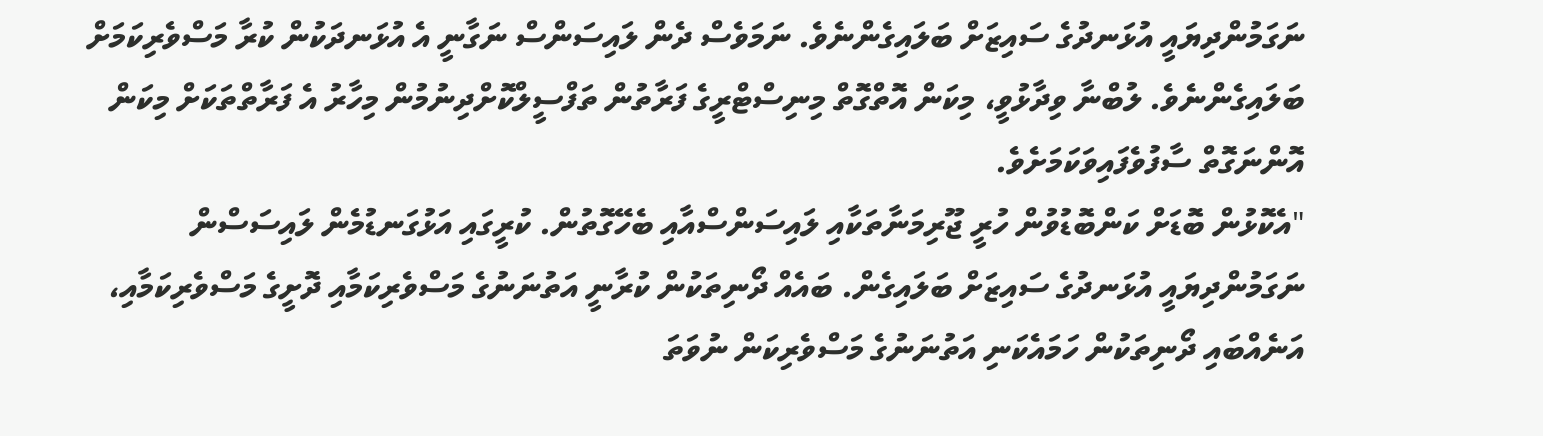ނަގަމުންދިޔައީ އުޅަނދުގެ ސައިޒަށް ބަލައިގެންނެވެ. ނަމަވެސް ދެން ލައިސަންސް ނަގާނީ އެ އުޅަނދަކުން ކުރާ މަސްވެރިކަމަށް ބަލައިގެންނެވެ. ލުބްނާ ވިދާޅުވީ، މިކަން އޮތްގޮތް މިނިސްޓްރީގެ ފަރާތުން ތަފްސީލްކޮށްދިނުމުން މިހާރު އެ ފަރާތްތަކަށް މިކަން އޮންނަގޮތް ސާފުވެފައިވަކަމަށެވެ.
"އެކޮޅުން ބޮޑަށް ކަންބޮޑުވުން ހުރީ ޖޫރިމަނާތަކާއި ލައިސަންސްއާއި ބެހޭގޮތުން. ކުރީގައި އަޅުގަނޑުމެން ލައިސަސްން ނަގަމުންދިޔައީ އުޅަނދުގެ ސައިޒަށް ބަލައިގެން. ބައެއް ދޯނިތަކުން ކުރާނީ އަތުނަނުގެ މަސްވެރިކަމާއި ދޮށީގެ މަސްވެރިކަމާއި، އަނެއްބައި ދޯނިތަކުން ހަމައެކަނި އަތުނަނުގެ މަސްވެރިކަން ނުވަތަ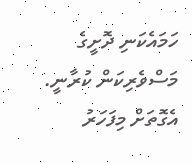ހަމައެކަނި ދޮށީގެ މަސްވެރިކަން ކުރާނީ. އެގޮތަށް މިފަހަރު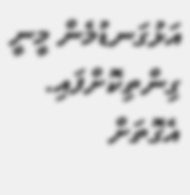އަޅުގަނޑުމެން މީނީ ގިންތިކޮށްފައި. އެގޮތަށް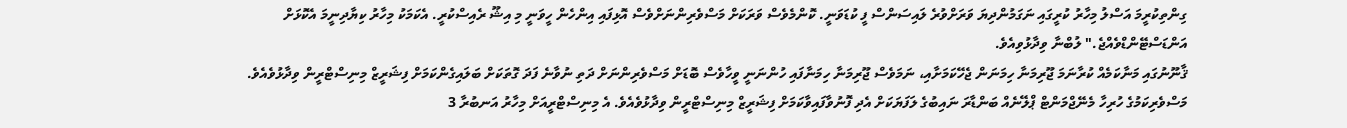ގިންތިކުރީމަ އަސްލު މިހާރު ކުރީގައި ނަގަމުންދިޔަ ވަރަށްވުރެ ލައިސަންސް ފީ ކުޑަވަނީ. ކޮންމެވެސް ވަރަކަށް މަސްވެރިންނަށްވެސް އޮޅިފައި އިންހެން ހީވަނީ މި އިޝޫ ރެއިސްކުރީ. އެކަމަކު މިހާރު ކިޔާދިނީމަ އެކޮޅަށް އަންޑަސްޓޭންޑްވެއްޖެ." ލުބްނާ ވިދާޅުވިއެވެ.
ޤާނޫނުގައި މަނާކަމެއް ކުރާނަމަ ޖޫރިމަނާ ހިމަނަން ޖެހޭކަމަށާއި، ނަމަވެސް ޖޫރިމަނާ ހިމަނާފައި ހުންނަނީ ވީހާވެސް ބޮޑަށް މަސްވެރިންނަށް ދަތި ނުވާނެ ފަދަ ގޮތަކަށް ބަލައިގެންކަމަށް ފިޝަރީޒް މިނިސްޓްރީން ވިދާޅުވެއެވެ.
މަސްވެރިކަމުގެ ހުރިހާ މެނޭޖްމަންޓް ޕްލޭނެއް ބަންޑާރަ ނައިބުގެ ލަފަޔަކަށް އެދި ފޮނުވާފައިވާކަމަށް ފިޝަރީޒް މިނިސްޓްރީން ވިދާޅުވެއެވެ. އެ މިނިސްޓްރީއަށް މިހާރު އަނބުރާ 3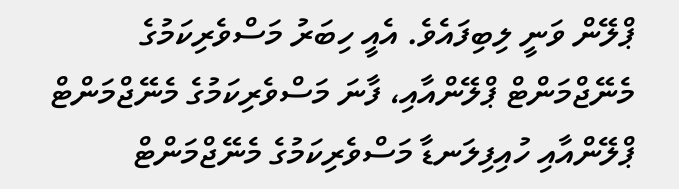ޕްލޭން ވަނީ ލިބިފައެވެ. އެއީ ހިބަރު މަސްވެރިކަމުގެ މެނޭޖްމަންޓް ޕްލޭންއާއި، ފާނަ މަސްވެރިކަމުގެ މެނޭޖްމަންޓް ޕްލޭންއާއި ހުއިފިލަނޑާ މަސްވެރިކަމުގެ މެނޭޖްމަންޓް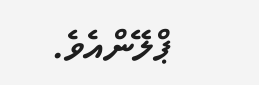ޕްލޭންއެވެ.